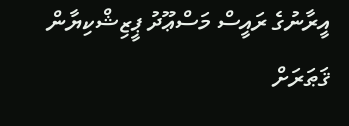އީރާނުގެ ރައީސް މަސްޢޫދު ޕީޒިޝްކިޔާން ޤަޠަރަށް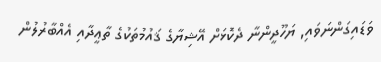ވަޑައިގަންނަވައި, ޔަހޫދީންނާ ދެކޮޅަށް އޭޝިޔާގެ ޤައުމުތަކުގެ ތާޢީދާއި އެއްބާރުލުން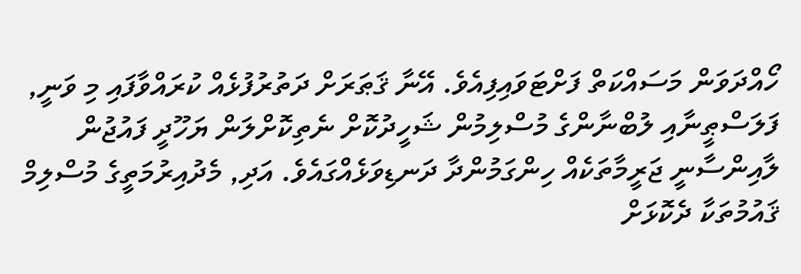ހޯއްދަވަން މަސައްކަތް ފަށްޓަވައިފިއެވެ. އޭނާ ޤަޠަރަށް ދަތުރުފުޅެއް ކުރައްވާފައި މި ވަނީ, ފަލަސްޠީނާއި ލުބްނާންގެ މުސްލިމުން ޝަހީދުކޮށް ނެތިކޮށްލަން ޔަހޫދީ ފައުޖުން ލާއިންސާނީ ޖަރީމާތަކެއް ހިންގަމުންދާ ދަނޑިވަޅެއްގައެވެ. އަދި, މެދުއިރުމަތީގެ މުސްލިމް ޤައުމުތަކާ ދެކޮޅަށް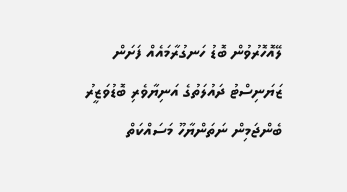ލޭއޮހޮރުވުން ބޮޑު ހަނގުރާމައެއް ފަށަން ޒަޔަނިސްޓު ދައުލަތުގެ އަނިޔާވެރި ބޮޑުވަޒީރު ބެންޖަމިން ނަތަންޔާހޫ މަސައްކަތް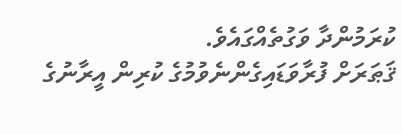ކުރަމުންދާ ވަގުތެއްގައެވެ.
ޤަޠަރަށް ފުރާވަޑައިގެންނެވުމުގެ ކުރިން އީރާނުގެ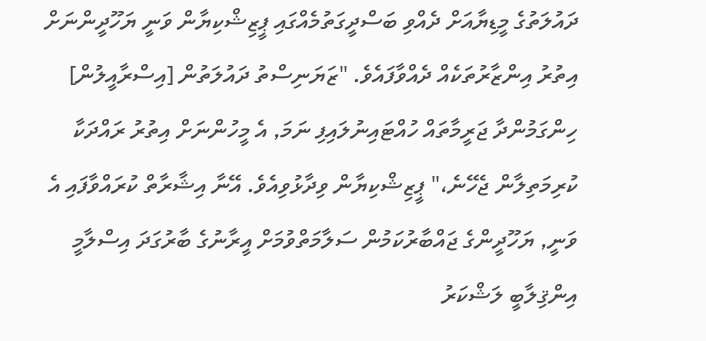ދައުލަތުގެ މީޑިޔާއަށް ދެއްވި ބަސްދީގަތުމެއްގައި ޕީޒިޝްކިޔާން ވަނީ ޔަހޫދީންނަށް އިތުރު އިންޒާރުތަކެއް ދެއްވާފައެވެ. "ޒަޔަނިސްތު ދައުލަތުން [އިސްރާއީލުން] ހިންގަމުންދާ ޖަރީމާތައް ހުއްޓައިނުލައިފި ނަމަ, އެ މީހުންނަށް އިތުރު ރައްދަކާ ކުރިމަތިލާން ޖެހޭނެ،" ޕީޒިޝްކިޔާން ވިދާޅުވިއެވެ. އޭނާ އިޝާރާތް ކުރައްވާފައި އެ ވަނީ, ޔަހޫދީންގެ ޖައްބާރުކަމުން ސަލާމަތްވުމަށް އީރާނުގެ ބާރުގަދަ އިސްލާމީ އިންޤިލާބީ ލަޝްކަރު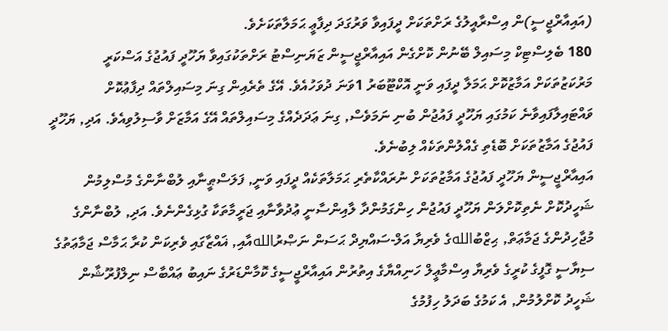(އައިއާރްޖީސީ)ން އިސްރާއީލުގެ ރަށްތަކަށް ދީފައިވާ ވަރުގަދަ ދިފާޢީ ޙަމަލާތަކަށެވެ.
180 ބެލިސްޓިކް މިސައިލް ބޭނުން ކޮށްގެން އައިއާރްޖީސީން ޒަޔަނިސްޓު ރަށްތަކުގައިވާ ޔަހޫދީ ފައުޖުގެ އަސްކަރީ މަރުކަޒުތަކަށް އަމާޒުކޮށް ޙަމަލާ ދީފައި ވަނީ އޮކްޓޫބަރު 1ވަނަ ދުވަހުއެވެ. އޭގެ ތެރެއިން ގިނަ މިސައިލްތައް ދިފާޢުކޮށް ވައްޓައިލާފައިވާނެ ކަމުގައި ޔަހޫދީ ފައުޖުން ބުނި ނަމަވެސް, ގިނަ ޢަދަދެއްގެ މިސައިލްތައް އޭގެ އަމާޒަށް ވާސިލުވިއެވެ. އަދި, ޔަހޫދީ ފައުޖުގެ އަމާޒުތަކަށް ބޮޑެތި ގެއްލުންތަކެއް ލިބުނެވެ.
އައިއާރްޖީސީން ޔަހޫދީ ފައުޖުގެ އަމާޒުތަކަށް ނުރައްކާތެރި ޙަމަލާތަކެއް ދީފައި ވަނީ, ފަލަސްޠީނާއި ލުބްނާންގެ މުސްލިމުން ޝަހީދުކޮށް ނެތިކޮށްލަން ޔަހޫދީ ފައުޖުން ހިންގަމުންދާ ލާއިންސާނީ ޢުދުވާނާއި ޖަރީމާތަކާ ގުޅިގެންނެވެ. އަދި, ލުބްނާންގެ މުޖާހިދުންގެ ޖަމާޢަތް, ޙިޒްބުاللهގެ ވެރިޔާ އަލް-ސައްޔިދް ޙަސަން ނަޞްރުاللهއާއި, ޣައްޒާގައި ވެރިކަން ކުރާ ޙަމާސް ޖަމާޢަތުގެ ސިޔާސީ ގޮފީގެ ކުރީގެ ވެރިޔާ އިސްމާޢީލް ހަނިއްޔާގެ އިތުރުން އައިއާރްޖީސީގެ ކޮމާންޑަރުގެ ނައިބު ޢައްބާސް ނިލްފުރޫޝާން ޝަހީދު ކޮށްލުމުން, އެ ކަމުގެ ބަދަލު ހިފުމުގެ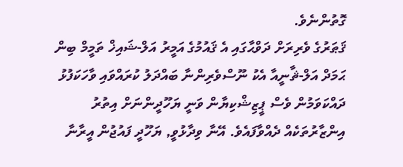ގޮތުންނެވެ.
ޤަޠަރުގެ ވެރިރަށް ދަވްޙާގައި އެ ޤައުމުގެ އަމީރު އަލް-ޝައިޚް ތަމީމް ބިން ޙަމަދް އަލް-ޘާނީއާ އެކު ނޫސްވެރިންނާ ބައްދަލު ކުރައްވައި ވާހަކަފުޅު ދައްކަވަމުން ވެސް ޕީޒިޝްކިޔާން ވަނީ ޔަހޫދީންނަށް އިތުރު އިންޒާރުތަކެއް ދެއްވާފައެވެ. އޭނާ ވިދާޅުވީ, ޔަހޫދީ ފައުޖުން އީރާނާ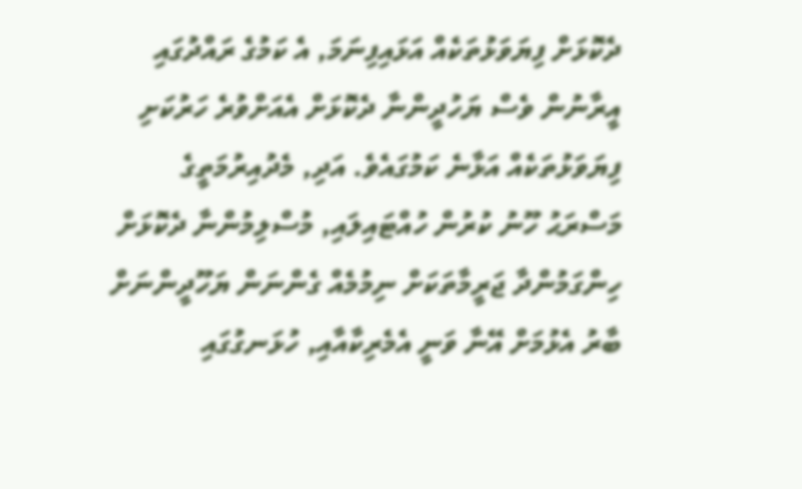ދެކޮޅަށް ފިޔަވަޅުތަކެއް އަޅައިފިނަމަ, އެ ކަމުގެ ރައްދުގައި އީރާނުން ވެސް ޔަހުދީންނާ ދެކޮޅަށް އެއަށްވުރެ ހަރުކަށި ފިޔަވަޅުތަކެއް އަޅާނެ ކަމުގައެވެ. އަދި, މެދުއިރުމަތީގެ މަސްރަޙު ހޫނު ކުރުން ހުއްޓައިލައި, މުސްލިމުންނާ ދެކޮޅަށް ހިންގަމުންދާ ޖަރީމާތަކަށް ނިމުމެއް ގެންނަން ޔަހޫދީންނަށް ބާރު އެޅުމަށް އޭނާ ވަނީ އެމެރިކާއާއި, ހުޅަނގުގައި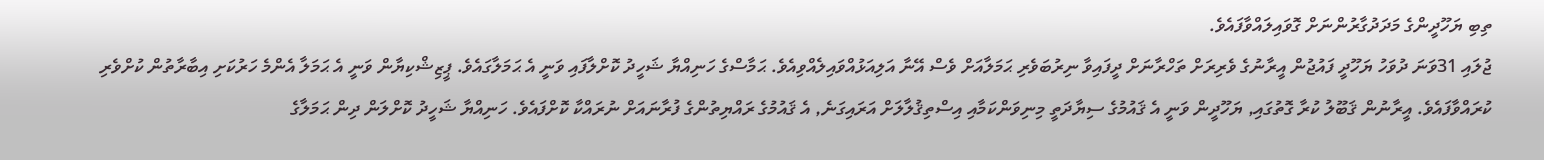ތިބި ޔަހޫދީންގެ މަދަދުގާރުންނަށް ގޮވައިލައްވާފައެވެ.
ޖުލައި 31ވަނަ ދުވަހު ޔަހޫދީ ފައުޖުން އީރާނުގެ ވެރިރަށް ތަހްރާނަށް ދީފައިވާ ނިރުބަވެރި ޙަމަލާއަށް ވެސް އޭނާ އަލިއަޅުއްވައިލެއްވިއެވެ. ޙަމާސްގެ ހަނިއްޔާ ޝަހީދު ކޮށްލާފައި ވަނީ އެ ޙަމަލާގައެވެ. ޕީޒިޝްކިޔާން ވަނީ އެ ޙަމަލާ އެންމެ ހަރުކަށި އިބާރާތުން ކުށްވެރި ކުރައްވާފައެވެ. އީރާނުން ޤަބޫލު ކުރާ ގޮތުގައި, ޔަހޫދީން ވަނީ އެ ޤައުމުގެ ސިޔާދަތީ މިނިވަންކަމާއި އިސްތިޤުލާލަށް އަރައިގަނެ, އެ ޤައުމުގެ ރައްޔިތުންގެ ފުރާނައަށް ނުރައްކާ ކޮށްފައެވެ. ހަނިއްޔާ ޝަހީދު ކޮށްލަން ދިން ޙަމަލާގެ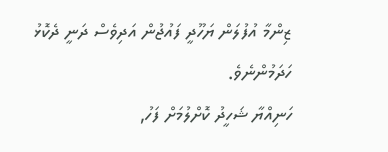ޒިންމާ އުފުލަން ޔަހޫދީ ފައުޖުން އަދިވެސް ދަނީ ދެކޮޅު ހަދަމުންނެވެ.
ހަނިއްޔާ ޝަހީދު ކޮށްލުމަށް ފަހު,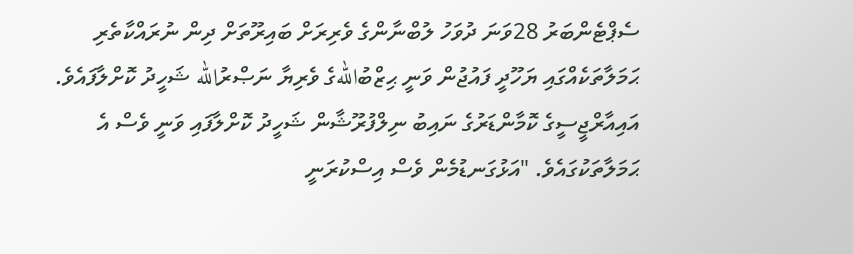ސެޕްޓެންބަރު 28ވަނަ ދުވަހު ލުބްނާންގެ ވެރިރަށް ބައިރޫތަށް ދިން ނުރައްކާތެރި ޙަމަލާތަކެއްގައި ޔަހޫދީ ފައުޖުން ވަނީ ޙިޒްބުاللهގެ ވެރިޔާ ނަޞްރުالله ޝަހީދު ކޮށްލާފައެވެ. އައިއާރްޖީސީގެ ކޮމާންޑަރުގެ ނައިބު ނިލްފުރޫޝާން ޝަހީދު ކޮށްލާފައި ވަނީ ވެސް އެ ޙަމަލާތަކުގައެވެ. "އަޅުގަނޑުމެން ވެސް އިސްކުރަނީ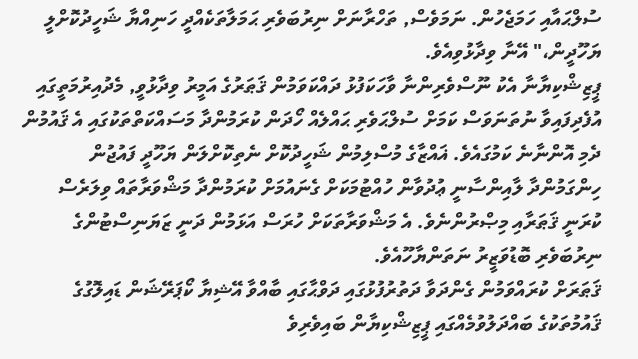ސުލްޙައާއި ހަމަޖެހުން. ނަމަވެސް, ތަހްރާނަށް ނިރުބަވެރި ޙަމަލާތަކެއްދީ ހަނިއްޔާ ޝަހީދުކޮށްލީ ޔަހޫދީން،" އޭނާ ވިދާޅުވިއެވެ.
ޕީޒިޝްކިޔާނާ އެކު ނޫސްވެރިންނާ ވާހަކަފުޅު ދައްކަވަމުން ޤަޠަރުގެ އަމީރު ވިދާޅުވީ, މެދުއިރުމަތީގައި އުފެދިފައިވާ ނުތަނަވަސް ކަމަށް ސުލްޙަވެރި ޙައްލެއް ހޯދަން ކުރަމުންދާ މަސައްކަތްތަކުގައި އެ ޤައުމުން ދެމި އޮންނާނެ ކަމުގައެވެ. ޣައްޒާގެ މުސްލިމުން ޝަހީދުކޮށް ނެތިކޮށްލަން ޔަހޫދީ ފައުޖުން ހިންގަމުންދާ ލާއިންސާނީ ޢުދުވާން ހުއްޓުމަކަށް ގެނައުމަށް ކުރަމުންދާ މަޝްވަރާތައް ވިލަރެސް ކުރަނީ ޤަޠަރާއި މިޞްރުންނެވެ. އެ މަޝްވަރާތަކަށް ހުރަސް އަޅަމުން ދަނީ ޒަޔަނިސްޓުންގެ ނިރުބަވެރި ބޮޑުވަޒީރު ނަތަންޔާހޫއެވެ.
ޤަޠަރަށް ކުރައްވަމުން ގެންދަވާ ދަތުރުފުޅުގައި ދަވްޙާގައި ބާއްވާ އޭޝިޔާ ކޯޕަރޭޝަން ޑައިލޮގުގެ ޤައުމުތަކުގެ ބައްދަލުވުމެއްގައި ޕީޒިޝްކިޔާން ބައިވެރިވެ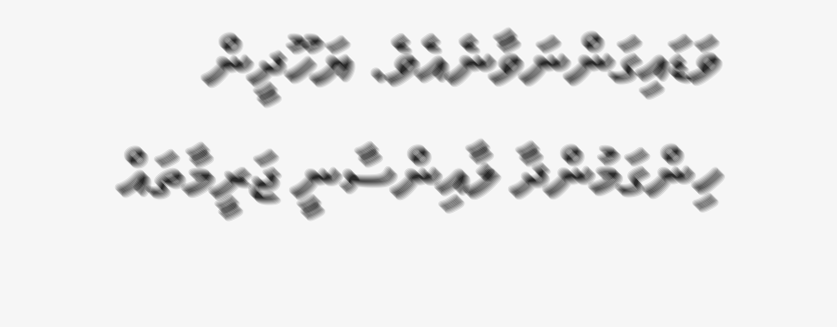ވަޑައިގަންނަވާނެއެވެ. ޔަހޫދީން ހިންގަމުންދާ ލާއިންސާނީ ޖަރީމާތައް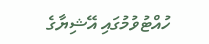ހުއްޓުވުމުގައި އޭޝިޔާގެ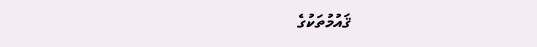ޤައުމުތަކުގެ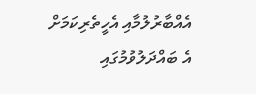އެއްބާރުލުމާއި އެހީތެރިކަމަށް އެ ބައްދަލުވުމުގައި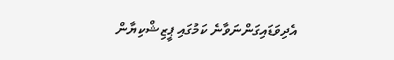އެދިވަޑައިގަންނަވާނެ ކަމުގައި ޕީޒިޝްކިޔާން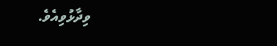ވިދާޅުވިއެވެ.